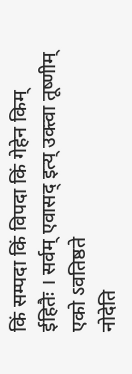किं सम्पदा किं विपदा किं गेहेन किम् ईहितैः । सर्वम् एवासद् इत्य् उक्त्वा तूष्णीम् एको ऽवतिष्ठते
नोदेति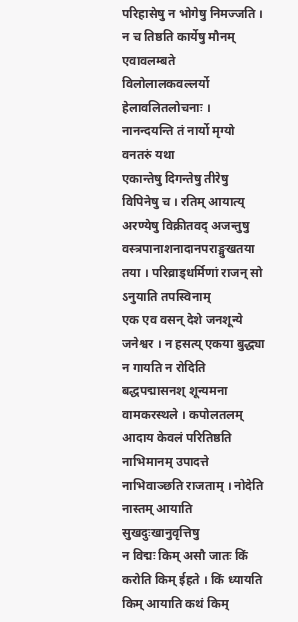परिहासेषु न भोगेषु निमज्जति । न च तिष्ठति कार्येषु मौनम् एवावलम्बते
विलोलालकवल्लर्यो हेलावलितलोचनाः । नानन्दयन्ति तं नार्यो मृग्यो वनतरुं यथा
एकान्तेषु दिगन्तेषु तीरेषु विपिनेषु च । रतिम् आयात्य् अरण्येषु विक्रीतवद् अजन्तुषु
वस्त्रपानाशनादानपराङ्मुखतया तया । परिव्राड्धर्मिणां राजन् सो ऽनुयाति तपस्विनाम्
एक एव वसन् देशे जनशून्ये जनेश्वर । न हसत्य् एकया बुद्ध्या न गायति न रोदिति
बद्धपद्मासनश् शून्यमना वामकरस्थले । कपोलतलम् आदाय केवलं परितिष्ठति
नाभिमानम् उपादत्ते नाभिवाञ्छति राजताम् । नोदेति नास्तम् आयाति सुखदुःखानुवृत्तिषु
न विद्मः किम् असौ जातः किं करोति किम् ईहते । किं ध्यायति किम् आयाति कथं किम्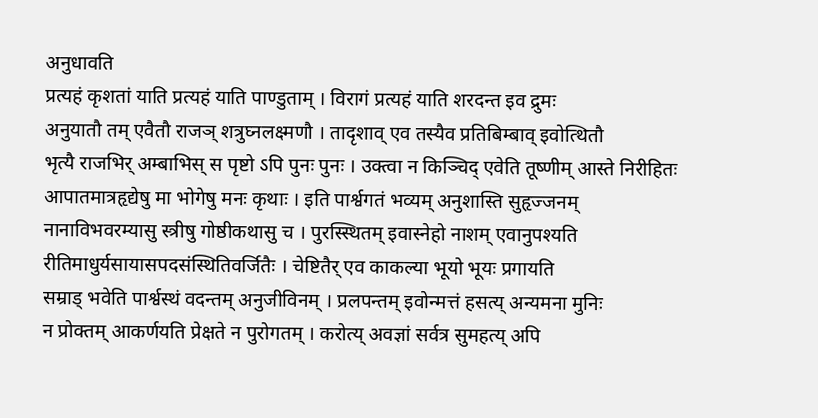अनुधावति
प्रत्यहं कृशतां याति प्रत्यहं याति पाण्डुताम् । विरागं प्रत्यहं याति शरदन्त इव द्रुमः
अनुयातौ तम् एवैतौ राजञ् शत्रुघ्नलक्ष्मणौ । तादृशाव् एव तस्यैव प्रतिबिम्बाव् इवोत्थितौ
भृत्यै राजभिर् अम्बाभिस् स पृष्टो ऽपि पुनः पुनः । उक्त्वा न किञ्चिद् एवेति तूष्णीम् आस्ते निरीहितः
आपातमात्रहृद्येषु मा भोगेषु मनः कृथाः । इति पार्श्वगतं भव्यम् अनुशास्ति सुहृज्जनम्
नानाविभवरम्यासु स्त्रीषु गोष्ठीकथासु च । पुरस्स्थितम् इवास्नेहो नाशम् एवानुपश्यति
रीतिमाधुर्यसायासपदसंस्थितिवर्जितैः । चेष्टितैर् एव काकल्या भूयो भूयः प्रगायति
सम्राड् भवेति पार्श्वस्थं वदन्तम् अनुजीविनम् । प्रलपन्तम् इवोन्मत्तं हसत्य् अन्यमना मुनिः
न प्रोक्तम् आकर्णयति प्रेक्षते न पुरोगतम् । करोत्य् अवज्ञां सर्वत्र सुमहत्य् अपि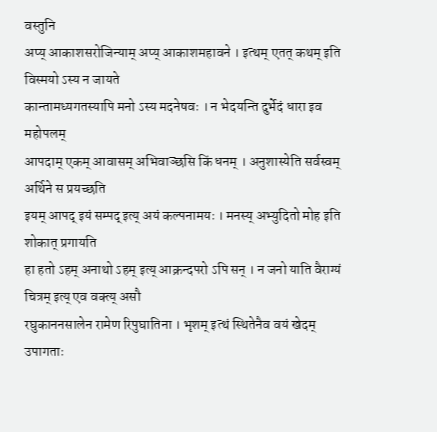वस्तुनि
अप्य् आकाशसरोजिन्याम् अप्य् आकाशमहावने । इत्थम् एतत् कथम् इति विस्मयो ऽस्य न जायते
कान्तामध्यगतस्यापि मनो ऽस्य मदनेषवः । न भेदयन्ति दुर्भेदं धारा इव महोपलम्
आपदाम् एकम् आवासम् अभिवाञ्छसि किं धनम् । अनुशास्येति सर्वस्वम् अर्थिने स प्रयच्छति
इयम् आपद् इयं सम्पद् इत्य् अयं कल्पनामयः । मनस्य् अभ्युदितो मोह इति शोकात् प्रगायति
हा हतो ऽहम् अनाथो ऽहम् इत्य् आक्रन्दपरो ऽपि सन् । न जनो याति वैराग्यं चित्रम् इत्य् एव वक्त्य् असौ
रघुकाननसालेन रामेण रिपुघातिना । भृशम् इत्थं स्थितेनैव वयं खेदम् उपागताः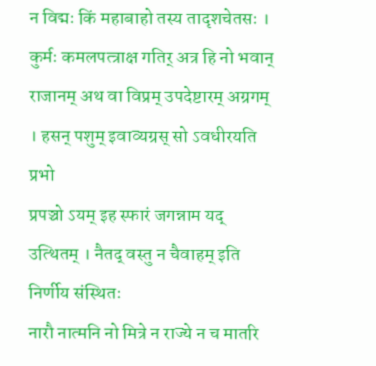न विद्मः किं महाबाहो तस्य तादृशचेतसः । कुर्मः कमलपत्त्राक्ष गतिर् अत्र हि नो भवान्
राजानम् अथ वा विप्रम् उपदेष्टारम् अग्रगम् । हसन् पशुम् इवाव्यग्रस् सो ऽवधीरयति प्रभो
प्रपञ्चो ऽयम् इह स्फारं जगन्नाम यद् उत्थितम् । नैतद् वस्तु न चैवाहम् इति निर्णीय संस्थितः
नारौ नात्मनि नो मित्रे न राज्ये न च मातरि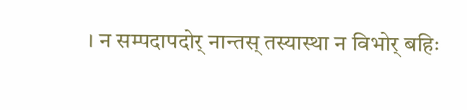। न सम्पदापदोर् नान्तस् तस्यास्था न विभोर् बहिः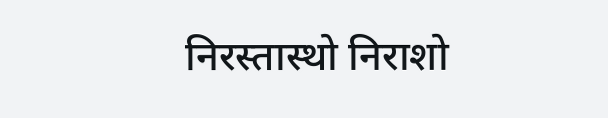निरस्तास्थो निराशो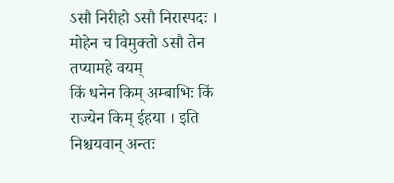ऽसौ निरीहो ऽसौ निरास्पदः । मोहेन च विमुक्तो ऽसौ तेन तप्यामहे वयम्
किं धनेन किम् अम्बाभिः किं राज्येन किम् ईहया । इति निश्चयवान् अन्तः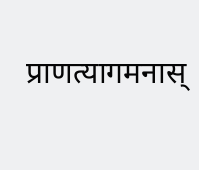प्राणत्यागमनास्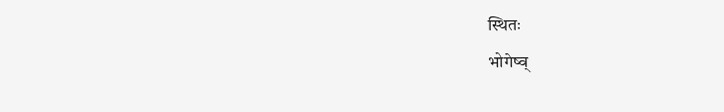स्थितः
भोगेष्व्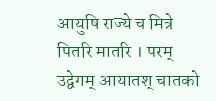आयुषि राज्ये च मित्रे पितरि मातरि । परम् उद्वेगम् आयातश् चातको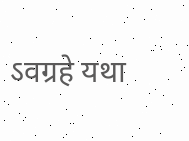ऽवग्रहे यथा